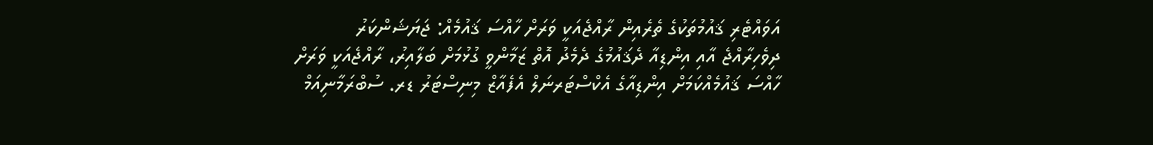އަވައްޓެރި ޤައުމުތަކުގެ ތެރެއިން ރާއްޖެއަކީ ވަރަށް ހާއްސަ ޤައުމެއް: ޖަޔަޝަންކަރު
ދިވެހިރާއްޖެ އާއި އިންޑިއާ ދެޤައުމުގެ ދެމެދު އޮތް ޒަމާންވީ ގުޅުމަށް ބަލާއިރު، ރާއްޖެއަކީ ވަރަށް ހާއްސަ ޤައުމެއްކަމަށް އިންޑިއާގެ އެކްސްޓަރނަލް އެފެއާޒް މިނިސްޓަރު ޑރ. ސުބްރަމާނިއަމް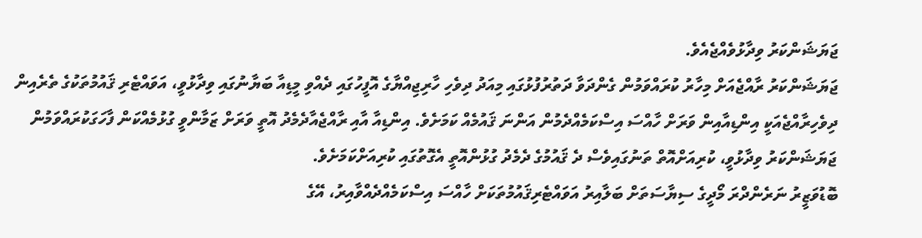ޖަޔަޝަންކަރު ވިދާޅުވެއްޖެއެވެ.
ޖަޔަޝަންކަރު ރާއްޖެއަށް މިހާރު ކުރައްވަމުން ގެންދަވާ ދަތުރުފުޅުގައި މިއަދު ދިވެހި ހާރިޖިއްޔާގެ އޮފީހުގައި ދެއްވި މީޑިއާ ބަޔާނުގައި ވިދާޅުވީ، އަވައްޓެރި ޤައުމުތަކުގެ ތެރެއިން ދިވެހިރާއްޖެއަކީ އިންޑިއާއިން ވަރަށް ހާއްސަ އިސްކަމެއްދެމުން އަންނަ ޤައުމެއް ކަމަށެވެ. އިންޑިއާ އާއި ރާއްޖެއާދެމެދު އޮތީ ވަރަށް ޒަމާންވީ ގުޅުމެއްކަން ފާހަގަކުރައްވަމުން ޖަޔަޝަންކަރު ވިދާޅުވީ، ކުރިއަށްއޮތް ތަނުގައިވެސް ދެ ޤައުމުގެ ދެމެދު ގުޅުންއޮތީ އެގޮތުގައި ކުރިއަށްކަމަށެވެ.
ބޮޑުވަޒީރު ނަރެންދްރަ މޯދީގެ ސިޔާސަތަށް ބަލާއިރު އަވައްޓެރިޤައުމުތަކަށް ހާއްސަ އިސްކަމެއްދެއްވާއިރު، އޭގެ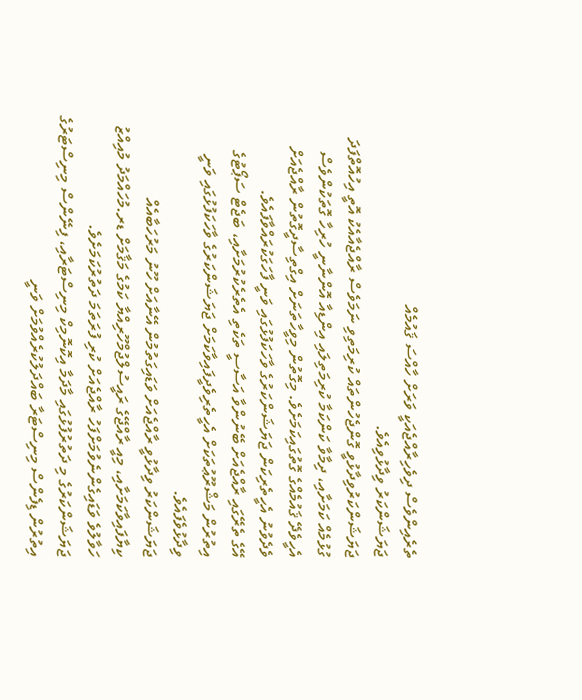ތެރެއިންވެސް ދިވެހިރާއްޖެއަކީ ވަރަށް ހާއްސަ ޤައުމެއް
ޖަޔަޝަންކަރު ވިދާޅުވިއެވެ.
ޖަޔަޝަންކަރުވިދާޅުވީ ގޮންޖެހުންތައް ކުރިމަތިވި ނަމަވެސް ރާއްޖެއާއެކު އޮތީ އިހުއޮތްފަދަ ގުޅުމެއް ކަމަށާއި، ދިމާވާ ކަންކަމާ ކުރިމަތިލައި އިންޑިއާ އޮންނާނީ ހުރިހާ ގޮތަކުންވެސް އެހީވެދޭ ޤައުމެއްގެ ގޮތުގައިކަމަށެވެ. މިގޮތުން މިވީހާތަނަށް އިގްތިސާދީގޮތުން ރާއްޖެއަށް ވެދެވުނު އެހީތެރިކަން ޖަޔަޝަންކަރުގެ ވާހަކަފުޅުގައި ވަނީ ފާހަގަކުރައްވާފައެވެ.
އޭގެ ތެރޭގައި ރާއްޖެއަށް ބޭނުންވާ އަސާސީ ތަކެތި އެތެރެކުރުމަށާއި، ބަޖެޓް ސަޕޯޓުގެ އިތުރުން މަޝްރޫޢުތަކަށް އެހީތެރިވެދީފައިވާކަމަށް ޖަޔަޝަންކަރުގެ ވާހަކަފުޅުގައި ވަނީ ވިދާޅުވެފައެވެ.
ޖަޔަޝަންކަރު ވިދާޅުވީ ރާއްޖެއަށް ވަޑައިގަތުމުން އޭނާއަށް ހޫނު މަރުހަބާއެއް ކިޔާފައިވާކަމަށާއި، މިއީ ރާއްޖޭގެ ރައީސުލްޖުމްހޫރިއްޔާ ކަމުގެ މަޤާމަށް ޑރ.މުހައްމަދު މުއިއްޒު ހަވާލުވެ ވަޑައިގެންނެވުމަށްފަހު ރާއްޖެއަށް ކުރި ފުރަތަމަ ދަތުރުކަމަށެވެ.
ޖަޔަޝަންކަރުގެ މި ދަތުރުފުޅުގައި މާދަމާ އިކޮނޮމިކް މިނިސްޓަރާއި، ފިނޭންސް މިނިސްޓަރުގެ އިތުރުން ޑިފެންސް މިނިސްޓަރާ ބައްދަލުކުރެއްވުމަށް ވަނީ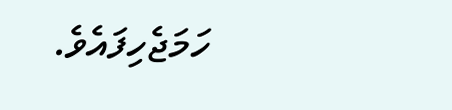ހަމަޖެހިފައެވެ.